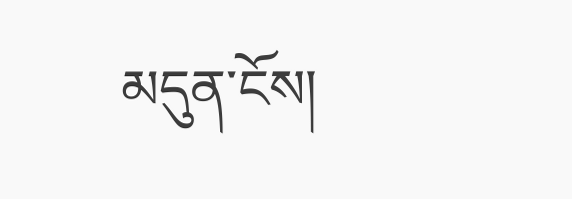མདུན་ངོས།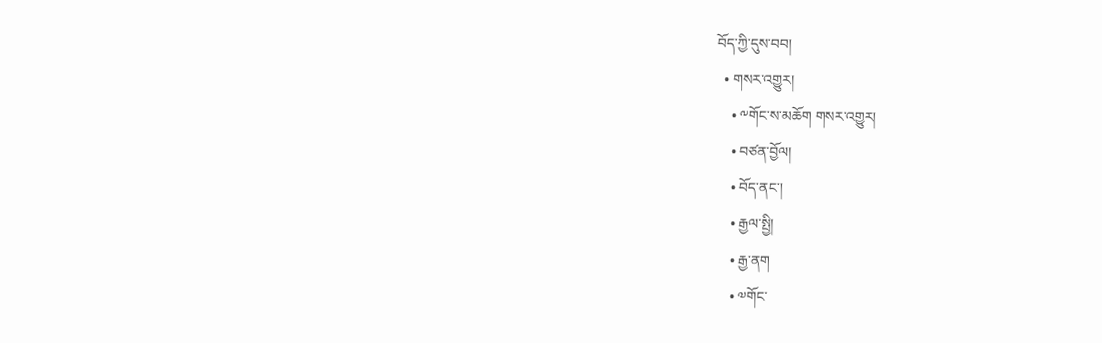བོད་ཀྱི་དུས་བབ།
  • གསར་འགྱུར།
    • ༸གོང་ས་མཆོག གསར་འགྱུར།
    • བཙན་བྱོལ།
    • བོད་ནང་།
    • རྒྱལ་སྤྱི།
    • རྒྱ་ནག
    • ༧གོང་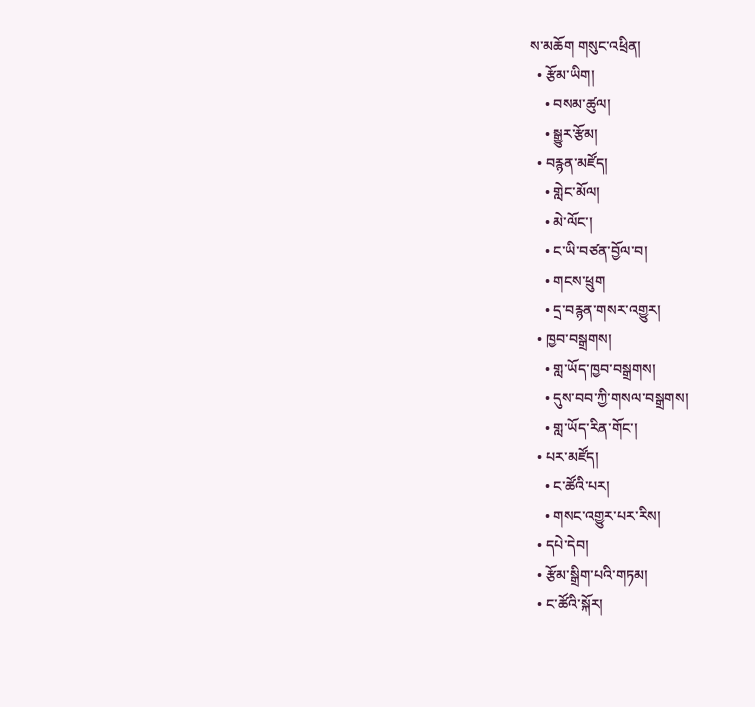ས་མཆོག གསུང་འཕྲིན།
  • རྩོམ་ཡིག།
    • བསམ་ཚུལ།
    • སྒྱུར་རྩོམ།
  • བརྙན་མཛོད།
    • གླེང་མོལ།
    • མེ་ལོང་།
    • ང་ཡི་བཙན་བྱོལ་བ།
    • གངས་ཕྲུག
    • དྲ་བརྙན་གསར་འགྱུར།
  • ཁྱབ་བསྒྲགས།
    • གླ་ཡོད་ཁྱབ་བསྒྲགས།
    • དུས་བབ་ཀྱི་གསལ་བསྒྲགས།
    • གླ་ཡོད་རིན་གོང་།
  • པར་མཛོད།
    • ང་ཚོའི་པར།
    • གསང་འགྱུར་པར་རིས།
  • དཔེ་དེབ།
  • རྩོམ་སྒྲིག་པའི་གཏམ།
  • ང་ཚོའི་སྐོར།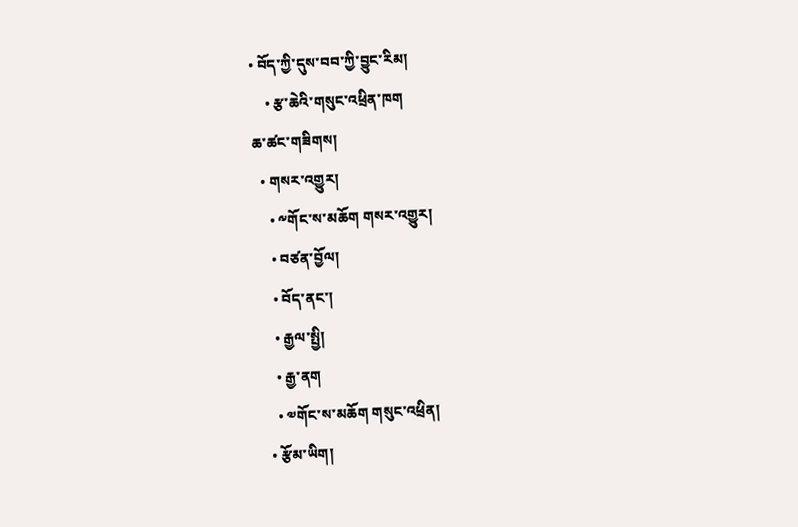• བོད་ཀྱི་དུས་བབ་ཀྱི་བྱུང་རིམ།
    • རྩ་ཆེའི་གསུང་འཕྲིན་ཁག
ཆ་ཚང་གཟིགས།
  • གསར་འགྱུར།
    • ༸གོང་ས་མཆོག གསར་འགྱུར།
    • བཙན་བྱོལ།
    • བོད་ནང་།
    • རྒྱལ་སྤྱི།
    • རྒྱ་ནག
    • ༧གོང་ས་མཆོག གསུང་འཕྲིན།
  • རྩོམ་ཡིག།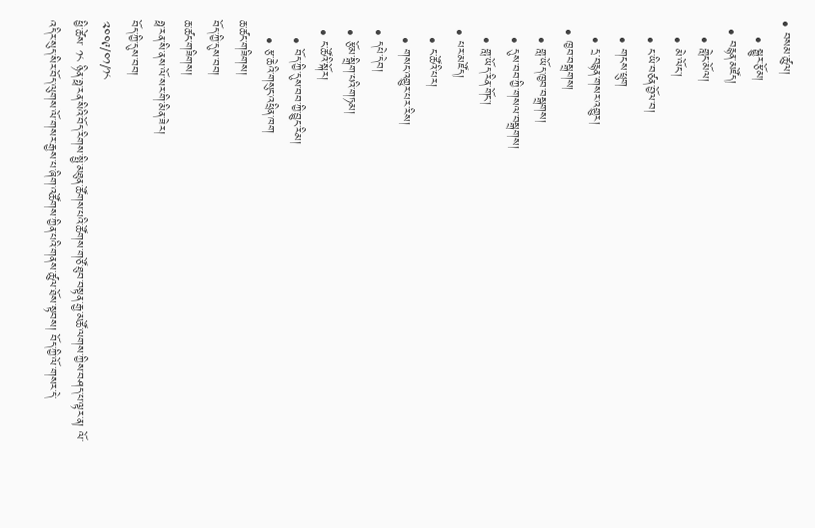• བསམ་ཚུལ།
    • སྒྱུར་རྩོམ།
  • བརྙན་མཛོད།
    • གླེང་མོལ།
    • མེ་ལོང་།
    • ང་ཡི་བཙན་བྱོལ་བ།
    • གངས་ཕྲུག
    • དྲ་བརྙན་གསར་འགྱུར།
  • ཁྱབ་བསྒྲགས།
    • གླ་ཡོད་ཁྱབ་བསྒྲགས།
    • དུས་བབ་ཀྱི་གསལ་བསྒྲགས།
    • གླ་ཡོད་རིན་གོང་།
  • པར་མཛོད།
    • ང་ཚོའི་པར།
    • གསང་འགྱུར་པར་རིས།
  • དཔེ་དེབ།
  • རྩོམ་སྒྲིག་པའི་གཏམ།
  • ང་ཚོའི་སྐོར།
    • བོད་ཀྱི་དུས་བབ་ཀྱི་བྱུང་རིམ།
    • རྩ་ཆེའི་གསུང་འཕྲིན་ཁག
ཆ་ཚང་གཟིགས།
བོད་ཀྱི་དུས་བབ།
ཆ་ཚང་གཟིགས།
ཧྥ་རན་སི་ནས་ལོ་སར་གི་མིན་ཟེར།
བོད་ཀྱི་དུས་བབ།
༢༠༠༩/༠༡/༡༨
ཕྱི་ཚེས་ ༡༨ ཉིན་ཧྥ་རན་སིའི་བོད་རིགས་སྤྱི་མཐུན་ཚོགས་པའི་ཚོགས་གཙོ་ཐུབ་བསྟན་རྒྱ་མཚོ་ལགས་ཀྱིས་བཤད་པ་ལྟར་ན། ལོ་འདིར་སུད་སིར་བོད་ལུགས་ལོ་གསར་རྒྱས་པ་ཞིག་འཚོགས་ཀྱིན་པའི་གནས་ཚུལ་ཐོས་སྟབས། བོད་ཀྱི་ལོ་གསར་དེ་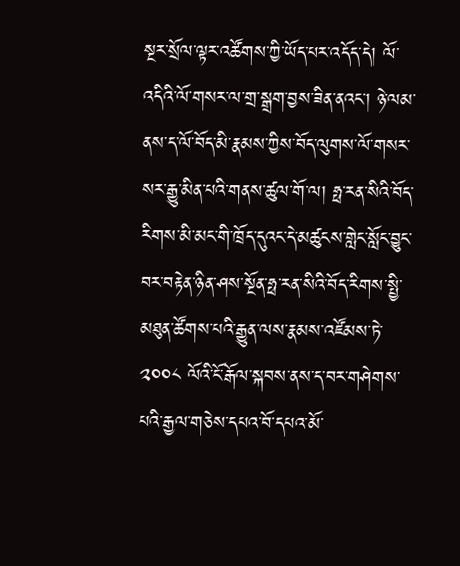སྔར་སྲོལ་ལྟར་འཚོགས་ཀྱི་ཡོད་པར་འདོད་དེ། ལོ་འདིའི་ལོ་གསར་ལ་གྲ་སྒྲག་བྱས་ཟིན་ནའང་། ཉེ་ལམ་ནས་ད་ལོ་བོད་མི་རྣམས་ཀྱིས་བོད་ལུགས་ལོ་གསར་སར་རྒྱུ་མིན་པའི་གནས་ཚུལ་གོ་ལ། ཧྥ་རན་སིའི་བོད་རིགས་མི་མང་གི་ཁྲོད་དུའང་དེ་མཚུངས་གླེང་སློང་བྱུང་བར་བརྟེན་ཉིན་ཤས་སྔོན་ཧྥ་རན་སིའི་བོད་རིགས་སྤྱི་མཐུན་ཚོགས་པའི་རྒྱུན་ལས་རྣམས་འཛོམས་ཏེ་ ༢༠༠༨ ལོའི་ངོ་རྒོལ་སྐབས་ནས་ད་བར་གཤེགས་པའི་རྒྱལ་གཅེས་དཔའ་བོ་དཔའ་མོ་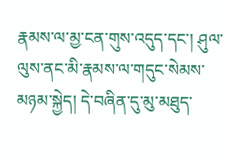རྣམས་ལ་མྱ་ངན་གུས་འདུད་དང་། ཤུལ་ལུས་ནང་མི་རྣམས་ལ་གདུང་སེམས་མཉམ་སྐྱེད། དེ་བཞིན་དུ་མུ་མཐུད་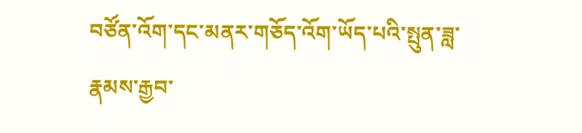བཙོན་འོག་དང་མནར་གཅོད་འོག་ཡོད་པའི་སྤུན་ཟླ་རྣམས་རྒྱབ་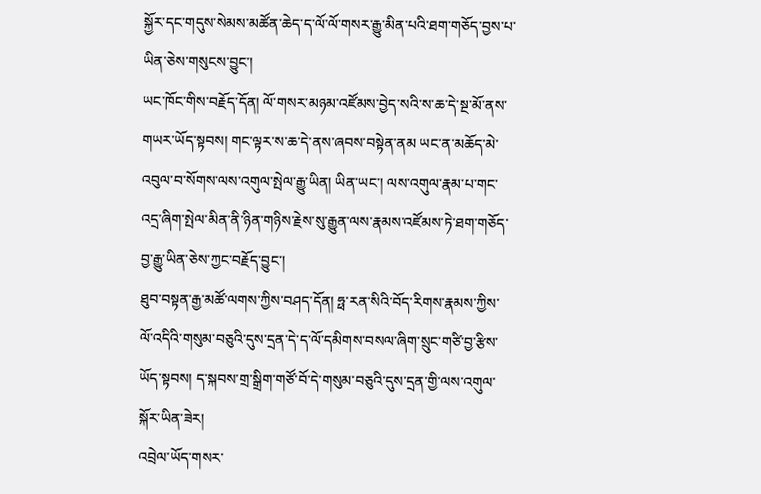སྐྱོར་དང་གདུས་སེམས་མཚོན་ཆེད་ད་ལོ་ལོ་གསར་རྒྱུ་མིན་པའི་ཐག་གཅོད་བྱས་པ་ཡིན་ཅེས་གསུངས་བྱུང་།
ཡང་ཁོང་གིས་བརྗོད་དོན། ལོ་གསར་མཉམ་འཛོམས་བྱེད་སའི་ས་ཆ་དེ་སྔ་མོ་ནས་གཡར་ཡོད་སྟབས། གང་ལྟར་ས་ཆ་དེ་ནས་ཞབས་བསྟེན་ནམ ཡང་ན་མཆོད་མེ་འབུལ་བ་སོགས་ལས་འགུལ་སྤེལ་རྒྱུ་ཡིན། ཡིན་ཡང་། ལས་འགུལ་རྣམ་པ་གང་འདྲ་ཞིག་སྤེལ་མིན་ནི་ཉིན་གཉིས་རྗེས་སུ་རྒྱུན་ལས་རྣམས་འཛོམས་ཏེ་ཐག་གཅོད་བྱ་རྒྱུ་ཡིན་ཅེས་ཀྱང་བརྗོད་བྱུང་།
ཐུབ་བསྟན་རྒྱ་མཚོ་ལགས་ཀྱིས་བཤད་དོན། ཧྥ་རན་སིའི་བོད་རིགས་རྣམས་ཀྱིས་ལོ་འདིའི་གསུམ་བཅུའི་དུས་དྲན་དེ་ད་ལོ་དམིགས་བསལ་ཞིག་སྲུང་གཙི་བྱ་རྩིས་ཡོད་སྟབས། ད་སྐབས་གྲ་སྒྲིག་གཙོ་བོ་དེ་གསུམ་བཅུའི་དུས་དྲན་གྱི་ལས་འགུལ་སྐོར་ཡིན་ཟེར།
འབྲེལ་ཡོད་གསར་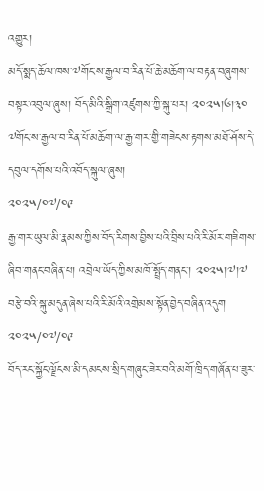འགྱུར།
མདོ་སྨད་ཆོལ་ཁས་༧གོང་ས་རྒྱལ་བ་རིན་པོ་ཆེ་མཆོག་ལ་བརྟན་བཞུགས་བསྟར་འབུལ་ཞུས། བོད་མིའི་སྒྲིག་འཛུགས་ཀྱི་སྐུ་པར། ༢༠༢༥།༦།༣༠
༧གོང་ས་རྒྱལ་བ་རིན་པོ་མཆོག་ལ་རྒྱ་གར་གྱི་གཟེངས་རྟགས་མཐོ་ཤོས་དེ་དབུལ་དགོས་པའི་འབོད་སྐུལ་ཞུས།
༢༠༢༥/༠༧/༠༩
རྒྱ་གར་ཡུལ་མི་རྣམས་ཀྱིས་བོད་རིགས་བྱིས་པའི་བྲིས་པའི་རི་མོར་གཟིགས་ཞིབ་གནང་བཞིན་པ། འབྲེལ་ཡོད་ཀྱིས་མཁོ་སྤྲོད་གནང་། ༢༠༢༥།༧།༧
བརྩེ་བའི་སྐུ་མདུན་ཞེས་པའི་རི་མོའི་འགྲེམས་སྟོན་བྱེད་བཞིན་འདུག
༢༠༢༥/༠༧/༠༩
བོད་རང་སྐྱོང་ལྗོངས་མི་དམངས་སྲིད་གཞུང་ཟེར་བའི་མགོ་ཁྲིད་གཞོན་པ་ཟུར་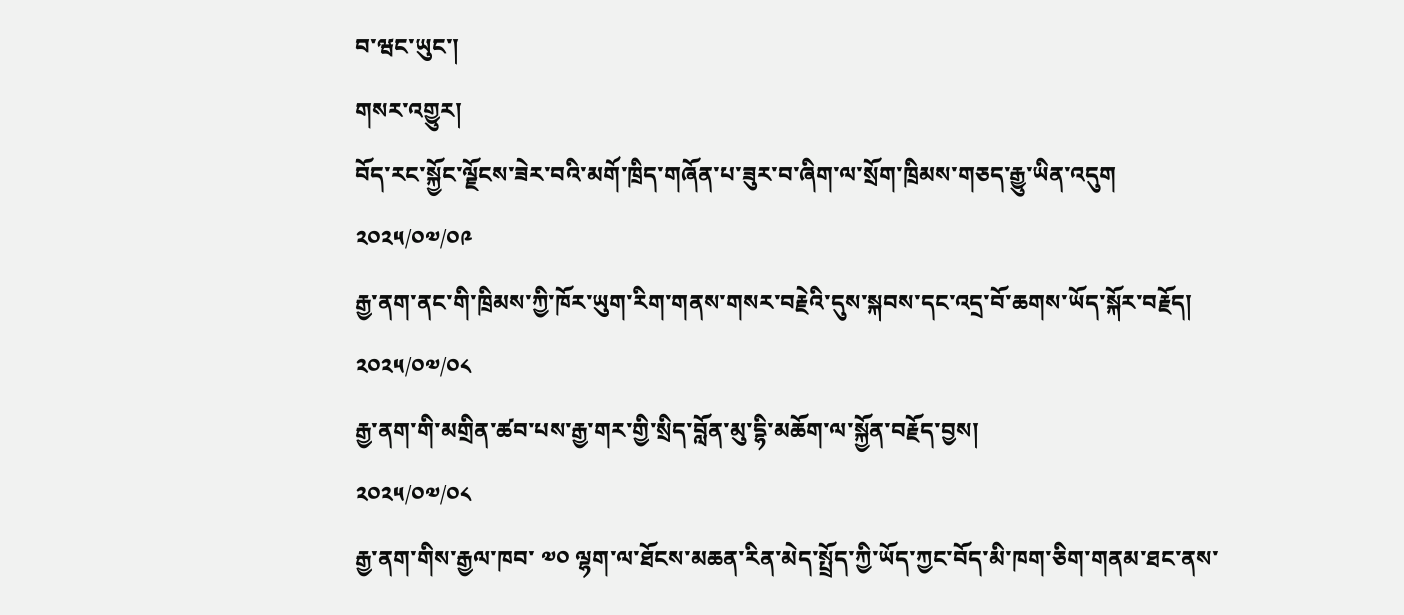བ་ཝང་ཡུང་།
གསར་འགྱུར།
བོད་རང་སྐྱོང་ལྗོངས་ཟེར་བའི་མགོ་ཁྲིད་གཞོན་པ་ཟུར་བ་ཞིག་ལ་སྲོག་ཁྲིམས་གཅད་རྒྱུ་ཡིན་འདུག
༢༠༢༥/༠༧/༠༩
རྒྱ་ནག་ནང་གི་ཁྲིམས་ཀྱི་ཁོར་ཡུག་རིག་གནས་གསར་བརྗེའི་དུས་སྐབས་དང་འདྲ་བོ་ཆགས་ཡོད་སྐོར་བརྗོད།
༢༠༢༥/༠༧/༠༨
རྒྱ་ནག་གི་མགྲིན་ཚབ་པས་རྒྱ་གར་གྱི་སྲིད་བློན་མུ་དྷི་མཆོག་ལ་སྐྱོན་བརྗོད་བྱས།
༢༠༢༥/༠༧/༠༨
རྒྱ་ནག་གིས་རྒྱལ་ཁབ་ ༧༠ ལྷག་ལ་ཐོངས་མཆན་རིན་མེད་སྤྲོད་ཀྱི་ཡོད་ཀྱང་བོད་མི་ཁག་ཅིག་གནམ་ཐང་ནས་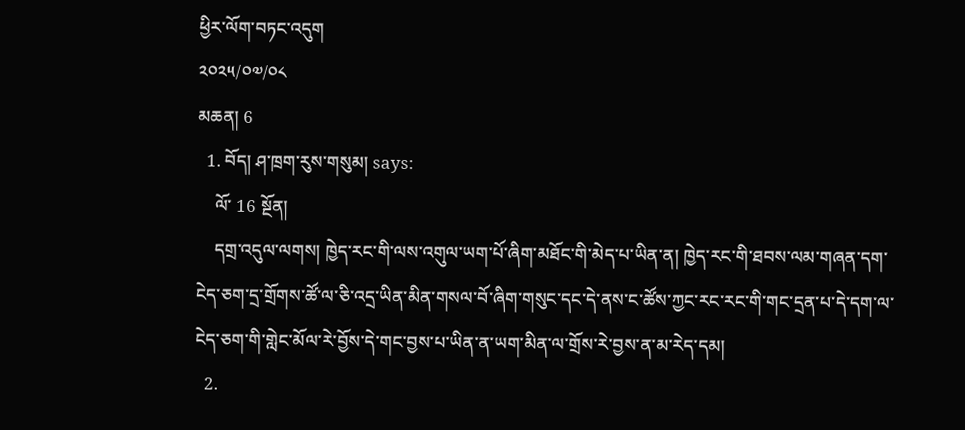ཕྱིར་ལོག་བཏང་འདུག
༢༠༢༥/༠༧/༠༨
མཆན། 6
  1. བོད། ཤ་ཁྲག་རུས་གསུམ། says:
    ལོ་ 16 སྔོན།
    དགྲ་འདུལ་ལགས། ཁྱེད་རང་གི་ལས་འགུལ་ཡག་པོ་ཞིག་མཐོང་གི་མེད་པ་ཡིན་ན། ཁྱེད་རང་གི་ཐབས་ལམ་གཞན་དག་ངེད་ཅག་དྲ་གྲོགས་ཚོ་ལ་ཅི་འདྲ་ཡིན་མིན་གསལ་བོ་ཞིག་གསུང་དང་དེ་ནས་ང་ཚོས་ཀྱང་རང་རང་གི་གང་དྲན་པ་དེ་དག་ལ་ངེད་ཅག་གི་གླེང་མོལ་རེ་བྱོས་དེ་གང་བྱས་པ་ཡིན་ན་ཡག་མིན་ལ་གྲོས་རེ་བྱས་ན་མ་རེད་དམ།
  2.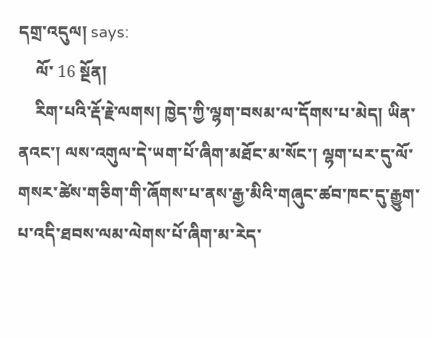དགྲ་འདུལ། says:
    ལོ་ 16 སྔོན།
    རིག་པའི་རྡོ་རྗེ་ལགས། ཁྱེད་ཀྱི་ལྷག་བསམ་ལ་དོགས་པ་མེད། ཡིན་ནའང་། ལས་འགུལ་དེ་ཡག་པོ་ཞིག་མཐོང་མ་སོང་། ལྷག་པར་དུ་ལོ་གསར་ཚེས་གཅིག་གི་ཞོགས་པ་ནས་རྒྱ་མིའི་གཞུང་ཚབ་ཁང་དུ་རྒྱུག་པ་འདི་ཐབས་ལམ་ལེགས་པོ་ཞིག་མ་རེད་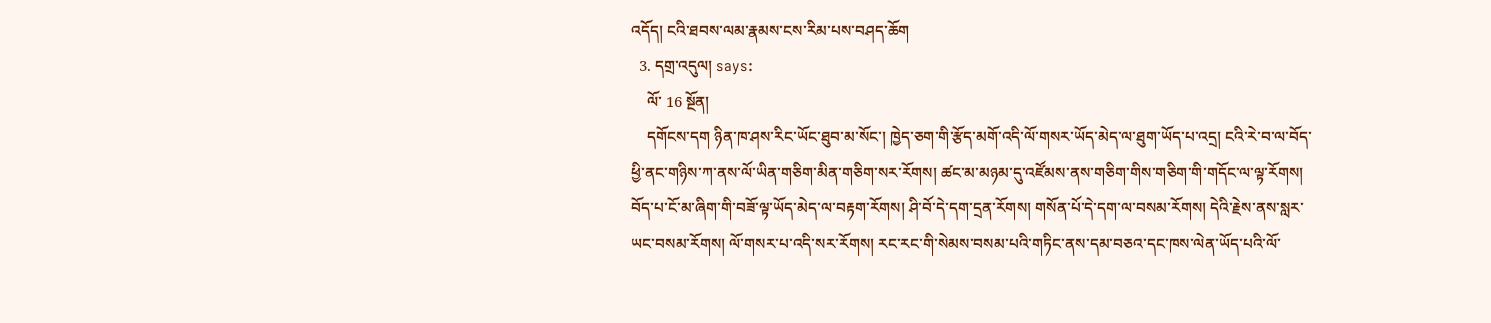འདོད། ངའི་ཐབས་ལམ་རྣམས་ངས་རིམ་པས་བཤད་ཆོག
  3. དགྲ་འདུལ། says:
    ལོ་ 16 སྔོན།
    དགོངས་དག ཉིན་ཁ་ཤས་རིང་ཡོང་ཐུབ་མ་སོང་། ཁྱེད་ཅག་གི་རྩོད་མགོ་འདི་ལོ་གསར་ཡོད་མེད་ལ་ཐུག་ཡོད་པ་འདྲ། ངའི་རེ་བ་ལ་བོད་ཕྱི་ནང་གཉིས་ཀ་ནས་ལོ་ཡིན་གཅིག་མིན་གཅིག་སར་རོགས། ཚང་མ་མཉམ་དུ་འཛོམས་ནས་གཅིག་གིས་གཅིག་གི་གདོང་ལ་ལྟ་རོགས། བོད་པ་ངོ་མ་ཞིག་གི་བཟོ་ལྟ་ཡོད་མེད་ལ་བརྟག་རོགས། ཤི་བོ་དེ་དག་དྲན་རོགས། གསོན་པོ་དེ་དག་ལ་བསམ་རོགས། དེའི་རྗེས་ནས་སླར་ཡང་བསམ་རོགས། ལོ་གསར་པ་འདི་སར་རོགས། རང་རང་གི་སེམས་བསམ་པའི་གཏིང་ནས་དམ་བཅའ་དང་ཁས་ལེན་ཡོད་པའི་ལོ་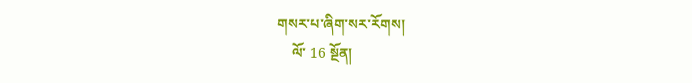གསར་པ་ཞིག་སར་རོགས།
    ལོ་ 16 སྔོན།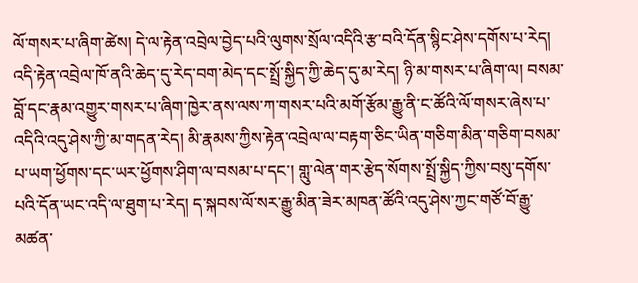ལོ་གསར་པ་ཞིག་ཚེས། དེ་ལ་རྟེན་འབྲེལ་བྱེད་པའི་ལུགས་སྲོལ་འདིའི་རྩ་བའི་དོན་སྙིང་ཤེས་དགོས་པ་རེད། འདི་རྟེན་འབྲེལ་ཁོ་ནའི་ཆེད་དུ་རེད་བག་མེད་དང་སྤྲོ་སྐྱིད་ཀྱི་ཆེད་དུ་མ་རེད། ཉི་མ་གསར་པ་ཞིག་ལ། བསམ་བློ་དང་རྣམ་འགྱུར་གསར་པ་ཞིག་ཁྱེར་ནས་ལས་ཀ་གསར་པའི་མགོ་རྩོམ་རྒྱུ་ནི་ང་ཚོའི་ལོ་གསར་ཞེས་པ་འདིའི་འདུ་ཤེས་ཀྱི་མ་གདན་རེད། མི་རྣམས་ཀྱིས་རྟེན་འབྲེལ་ལ་བརྟག་ཅིང་ཡིན་གཅིག་མིན་གཅིག་བསམ་པ་ཡག་ཕྱོགས་དང་ཡར་ཕྱོགས་ཤིག་ལ་བསམ་པ་དང་། གླུ་ལེན་གར་རྩེད་སོགས་སྤྲོ་སྐྱིད་ཀྱིས་བསུ་དགོས་པའི་དོན་ཡང་འདི་ལ་ཐུག་པ་རེད། ད་སྐབས་ལོ་སར་རྒྱུ་མིན་ཟེར་མཁན་ཚོའི་འདུ་ཤེས་ཀྱང་གཙོ་བོ་རྒྱུ་མཚན་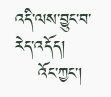འདི་ལས་བྱུང་བ་རེད་འདོད།
    འོང་ཀྱང་།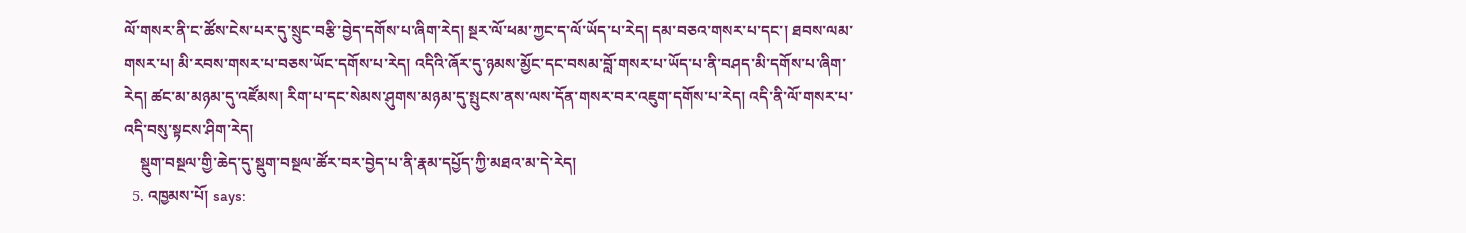ལོ་གསར་ནི་ང་ཚོས་ངེས་པར་དུ་སྲུང་བརྩི་བྱེད་དགོས་པ་ཞིག་རེད། སྔར་ལོ་ཕམ་ཀྱང་ད་ལོ་ཡོད་པ་རེད། དམ་བཅའ་གསར་པ་དང་། ཐབས་ལམ་གསར་པ། མི་རབས་གསར་པ་བཅས་ཡོང་དགོས་པ་རེད། འདིའི་ཞོར་དུ་ཉམས་མྱོང་དང་བསམ་བློ་གསར་པ་ཡོད་པ་ནི་བཤད་མི་དགོས་པ་ཞིག་རེད། ཚང་མ་མཉམ་དུ་འཛོམས། རིག་པ་དང་སེམས་ཤུགས་མཉམ་དུ་སྤུངས་ནས་ལས་དོན་གསར་བར་འཇུག་དགོས་པ་རེད། འདི་ནི་ལོ་གསར་པ་འདི་བསུ་སྟངས་ཤིག་རེད།
    སྡུག་བསྔལ་གྱི་ཆེད་དུ་སྡུག་བསྔལ་ཚོར་བར་བྱེད་པ་ནི་རྣམ་དཔྱོད་ཀྱི་མཐའ་མ་དེ་རེད།
  5. འཁྱམས་པོ། says: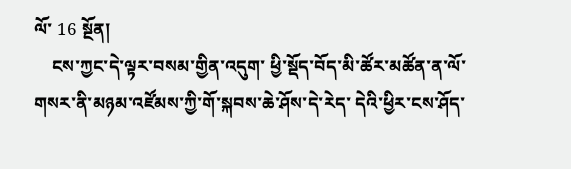ལོ་ 16 སྔོན།
    ངས་ཀྱང་དེ་ལྟར་བསམ་གྱིན་འདུག་ ཕྱི་སྡོད་བོད་མི་ཚོར་མཚོན་ན་ལོ་གསར་ནི་མཉམ་འཛོམས་ཀྱི་གོ་སྐབས་ཆེ་ཤོས་དེ་རེད་ དེའི་ཕྱིར་ངས་ཤོད་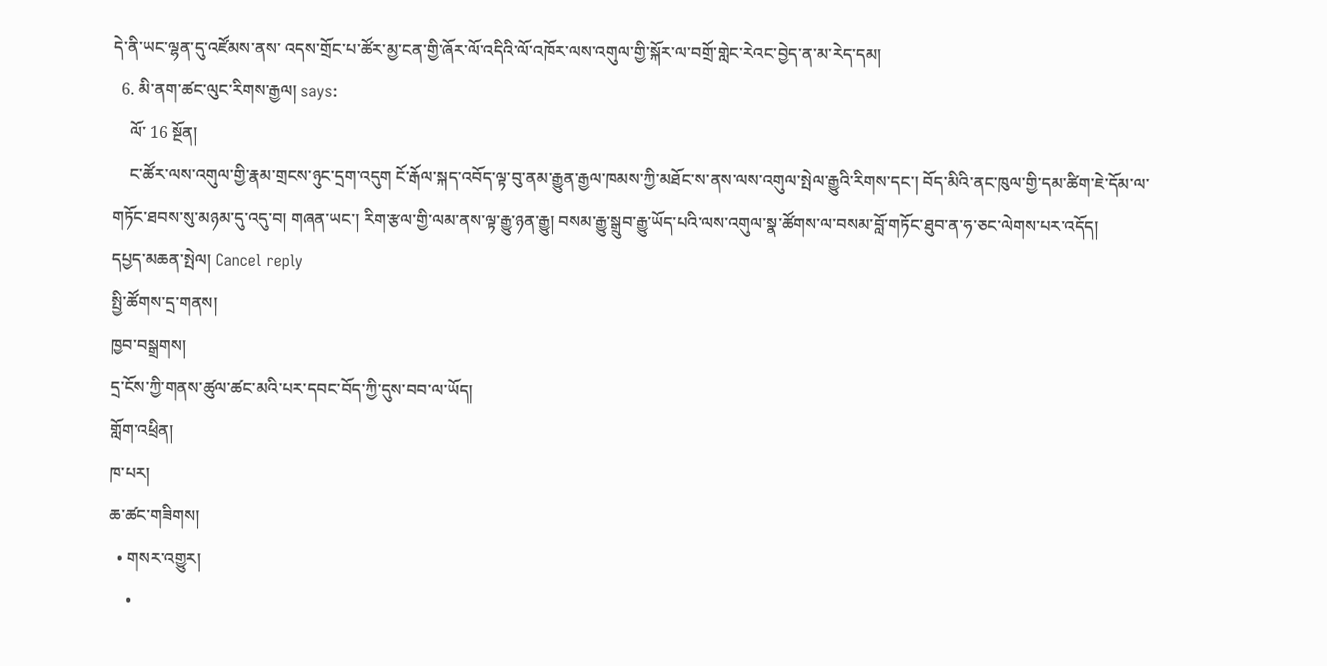དེ་ནི་ཡང་ལྷན་དུ་འཛོམས་ནས་ འདས་གྲོང་པ་ཚོར་མྱ་ངན་གྱི་ཞོར་ལོ་འདིའི་ལོ་འཁོར་ལས་འགུལ་གྱི་སྐོར་ལ་བགྲོ་གླེང་རེའང་བྱེད་ན་མ་རེད་དམ།
  6. མི་ནག་ཚང་ལུང་རིགས་རྒྱལ། says:
    ལོ་ 16 སྔོན།
    ང་ཚོར་ལས་འགུལ་གྱི་རྣམ་གྲངས་ཉུང་དྲག་འདུག ངོ་རྒོལ་སྐད་འབོད་ལྟ་བུ་ནམ་རྒྱུན་རྒྱལ་ཁམས་ཀྱི་མཐོང་ས་ནས་ལས་འགུལ་སྤེལ་རྒྱུའི་རིགས་དང་། བོད་མིའི་ནང་ཁུལ་གྱི་དམ་ཚིག་ཇེ་དོམ་ལ་གཏོང་ཐབས་སུ་མཉམ་དུ་འདུ་བ། གཞན་ཡང་། རིག་རྩལ་གྱི་ལམ་ནས་ལྟ་རྒྱུ་ཉན་རྒྱུ། བསམ་རྒྱུ་སྒྲུབ་རྒྱུ་ཡོད་པའི་ལས་འགུལ་སྣ་ཚོགས་ལ་བསམ་བློ་གཏོང་ཐུབ་ན་ཧ་ཅང་ལེགས་པར་འདོད།
དཔྱད་མཆན་སྤེལ། Cancel reply
སྤྱི་ཚོགས་དྲ་གནས།
ཁྱབ་བསྒྲགས།
དྲ་ངོས་ཀྱི་གནས་ཚུལ་ཚང་མའི་པར་དབང་བོད་ཀྱི་དུས་བབ་ལ་ཡོད།
གློག་འཕྲིན།
ཁ་པར།
ཆ་ཚང་གཟིགས།
  • གསར་འགྱུར།
    •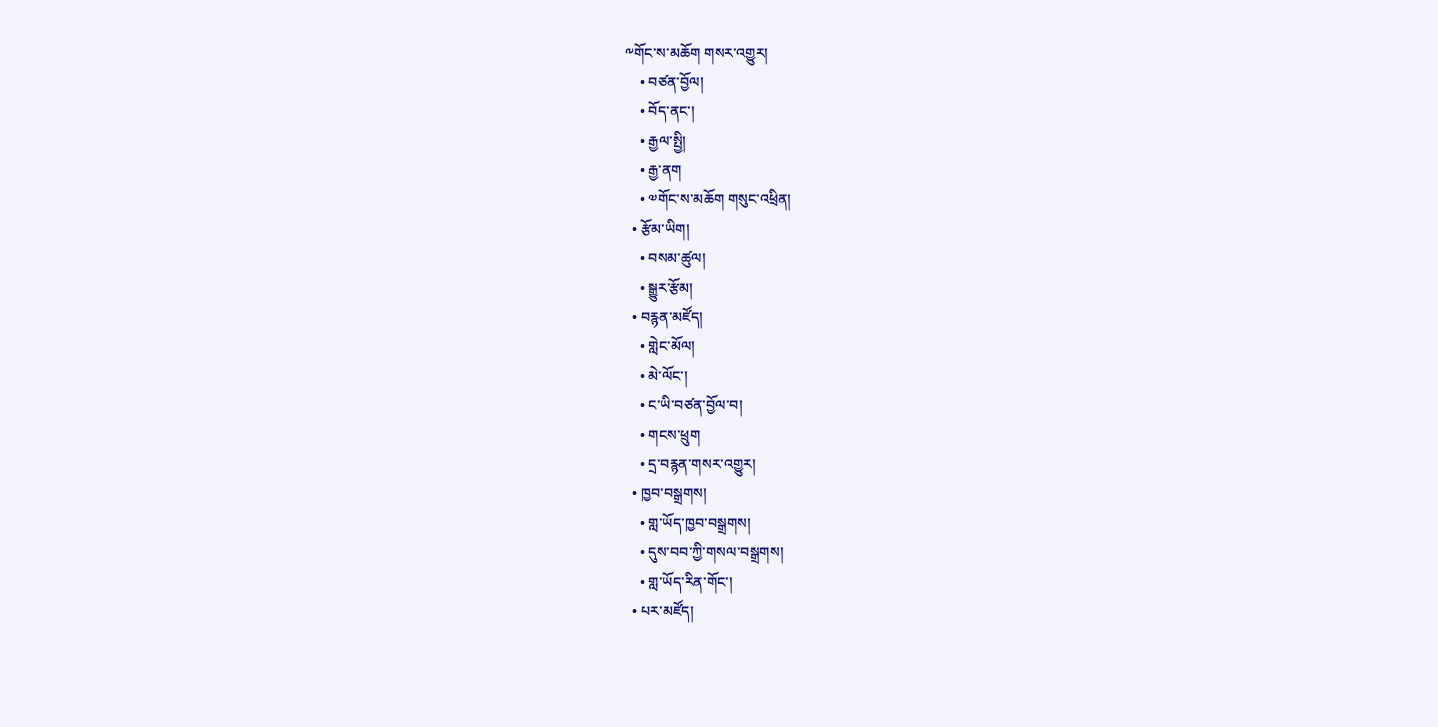༸གོང་ས་མཆོག གསར་འགྱུར།
    • བཙན་བྱོལ།
    • བོད་ནང་།
    • རྒྱལ་སྤྱི།
    • རྒྱ་ནག
    • ༧གོང་ས་མཆོག གསུང་འཕྲིན།
  • རྩོམ་ཡིག།
    • བསམ་ཚུལ།
    • སྒྱུར་རྩོམ།
  • བརྙན་མཛོད།
    • གླེང་མོལ།
    • མེ་ལོང་།
    • ང་ཡི་བཙན་བྱོལ་བ།
    • གངས་ཕྲུག
    • དྲ་བརྙན་གསར་འགྱུར།
  • ཁྱབ་བསྒྲགས།
    • གླ་ཡོད་ཁྱབ་བསྒྲགས།
    • དུས་བབ་ཀྱི་གསལ་བསྒྲགས།
    • གླ་ཡོད་རིན་གོང་།
  • པར་མཛོད།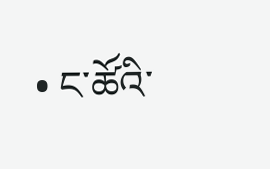• ང་ཚོའི་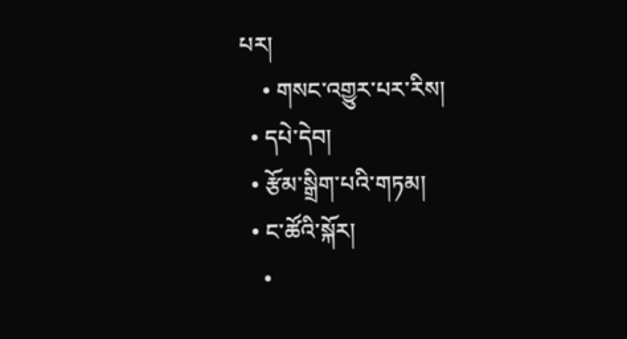པར།
    • གསང་འགྱུར་པར་རིས།
  • དཔེ་དེབ།
  • རྩོམ་སྒྲིག་པའི་གཏམ།
  • ང་ཚོའི་སྐོར།
    •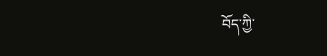བོད་ཀྱི་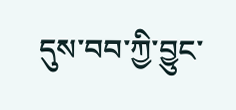དུས་བབ་ཀྱི་བྱུང་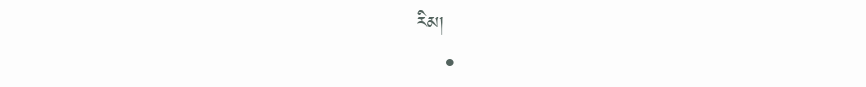རིམ།
    •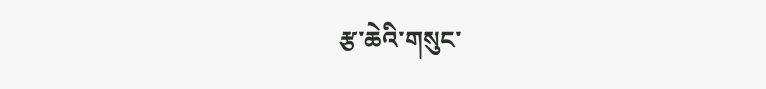རྩ་ཆེའི་གསུང་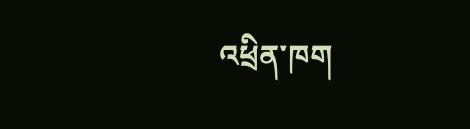འཕྲིན་ཁག